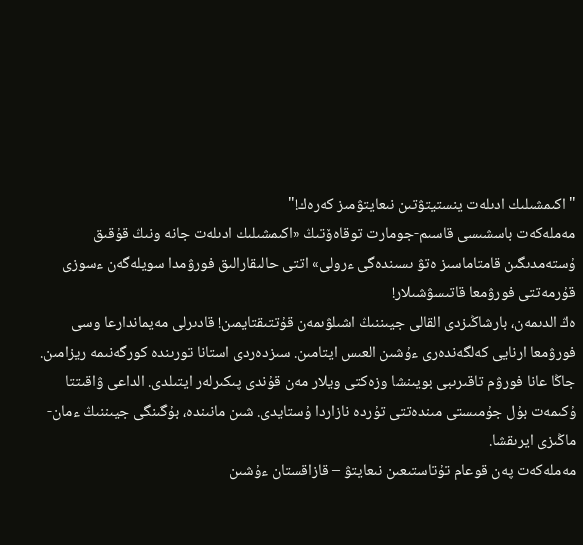"اكىمشىلىك ادىلەت ينستيتۋتىن نىعايتۋمىز كەرەك!"
مەملەكەت باسشىسى قاسىم-جومارت توقاەۆتىڭ «اكىمشىلىك ادىلەت جانە ونىڭ قۇقىق ۇستەمدىگىن قامتاماسىز ەتۋ ىسىندەگى ءرولى» اتتى حالىقارالىق فورۋمدا سويلەگەن ءسوزى
قۇرمەتتى فورۋمعا قاتىسۋشىلار!
ەڭ الدىمەن، بارشاڭىزدى القالى جيىننىڭ اشىلۋىمەن قۇتتىقتايمىن! قادىرلى مەيماندارعا وسى فورۋمعا ارنايى كەلگەندەرى ءۇشىن العىس ايتامىن. سىزدەردى استانا تورىندە كورگەنىمە ريزامىن.
جاڭا عانا فورۋم تاقىرىبى بويىنشا وزەكتى ويلار مەن قۇندى پىكىرلەر ايتىلدى. الداعى ۋاقىتتا ۇكىمەت بۇل جۇمىستى مىندەتتى تۇردە نازاردا ۇستايدى. شىن مانىندە، بۇگىنگى جيىننىڭ ءمان-ماڭىزى ايرىقشا.
مەملەكەت پەن قوعام تۇتاستىعىن نىعايتۋ – قازاقستان ءۇشىن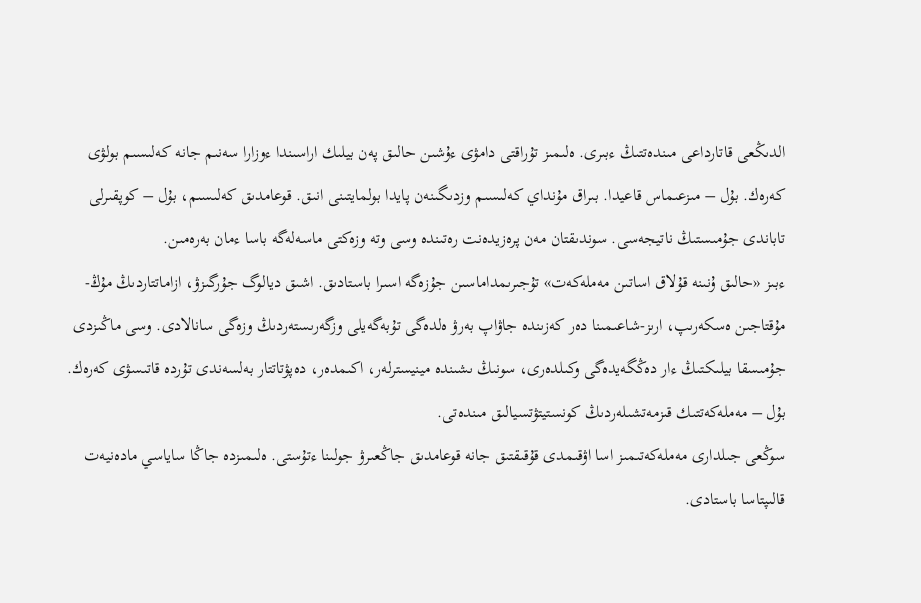الدىڭعى قاتارداعى مىندەتتىڭ ءبىرى. ەلىمىز تۇراقتى دامۋى ءۇشىن حالىق پەن بيلىك اراسىندا ءوزارا سەنىم جانە كەلىسىم بولۋى كەرەك. بۇل – مىزعىماس قاعيدا. بىراق مۇنداي كەلىسىم وزدىگىنەن پايدا بولمايتىنى انىق. قوعامدىق كەلىسىم، بۇل – كوپقىرلى تاباندى جۇمىستىڭ ناتيجەسى. سوندىقتان مەن پرەزيدەنت رەتىندە وسى وتە وزەكتى ماسەلەگە باسا ءمان بەرەمىن.
ءبىز «حالىق ۇنىنە قۇلاق اساتىن مەملەكەت» تۇجىرىمداماسىن جۇزەگە اسىرا باستادىق. اشىق ديالوگ جۇرگىزۋ، ازاماتتاردىڭ مۇڭ-مۇقتاجىن ەسكەرىپ، ارىز-شاعىمىنا دەر كەزىندە جاۋاپ بەرۋ ەلدەگى تۇبەگەيلى وزگەرىستەردىڭ وزەگى سانالادى. وسى ماڭىزدى جۇمىسقا بيلىكتىڭ ءار دەڭگەيدەگى وكىلدەرى، سونىڭ ىشىندە مينيسترلەر، اكىمدەر، دەپۋتاتتار بەلسەندى تۇردە قاتىسۋى كەرەك. بۇل – مەملەكەتتىك قىزمەتشىلەردىڭ كونستيتۋتسيالىق مىندەتى.
سوڭعى جىلدارى مەملەكەتىمىز اسا اۋقىمدى قۇقىقتىق جانە قوعامدىق جاڭعىرۋ جولىنا ءتۇستى. ەلىمىزدە جاڭا ساياسي مادەنيەت قالىپتاسا باستادى.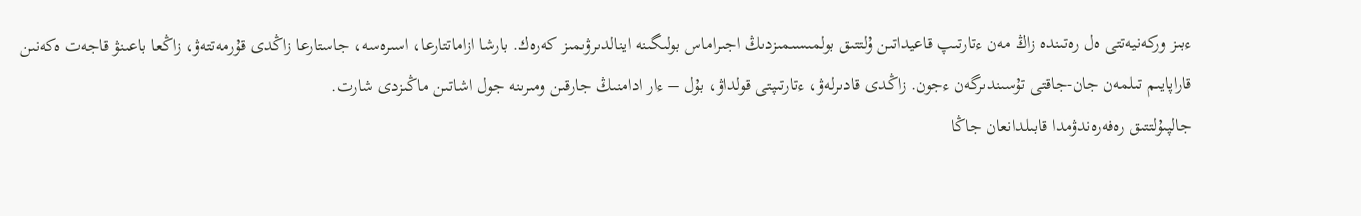ءبىز وركەنيەتتى ەل رەتىندە زاڭ مەن ءتارتىپ قاعيداتىن ۇلتتىق بولمىسىمىزدىڭ اجىراماس بولىگىنە اينالدىرۋىمىز كەرەك. بارشا ازاماتتارعا، اسىرەسە، جاستارعا زاڭدى قۇرمەتتەۋ، زاڭعا باعىنۋ قاجەت ەكەنىن قاراپايىم تىلمەن جان-جاقتى تۇسىندىرگەن ءجون. زاڭدى قادىرلەۋ، ءتارتىپتى قولداۋ، بۇل – ءار ادامنىڭ جارقىن ومىرىنە جول اشاتىن ماڭىزدى شارت.
جالپىۇلتتىق رەفەرەندۋمدا قابىلدانعان جاڭا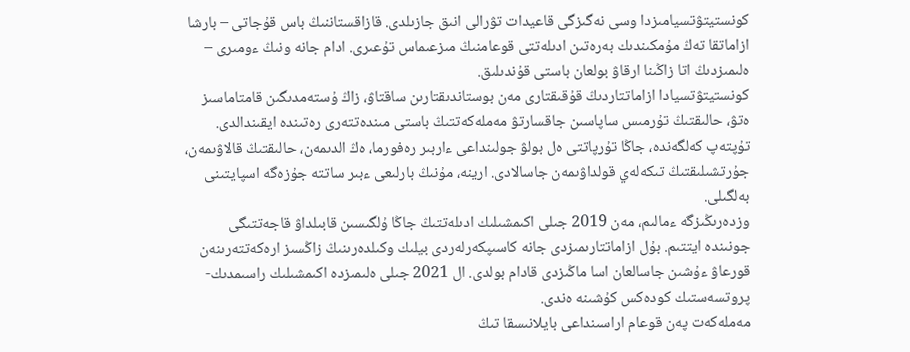كونستيتۋتسيامىزدا وسى نەگىزگى قاعيدات تۋرالى انىق جازىلدى. قازاقستاننىڭ باس قۇجاتى – بارشا ازاماتقا تەڭ مۇمكىندىك بەرەتىن ادىلەتتى قوعامنىڭ مىزعىماس تۇعىرى. ادام جانە ونىڭ ءومىرى – ەلىمىزدىڭ اتا زاڭىنا ارقاۋ بولعان باستى قۇندىلىق.
كونستيتۋتسيادا ازاماتتاردىڭ قۇقىقتارى مەن بوستاندىقتارىن ساقتاۋ، زاڭ ۇستەمدىگىن قامتاماسىز ەتۋ، حالىقتىڭ تۇرمىس ساپاسىن جاقسارتۋ مەملەكەتتىڭ باستى مىندەتتەرى رەتىندە ايقىندالدى. تۇپتەپ كەلگەندە، جاڭا تۇرپاتتى ەل بولۋ جولىنداعى ءاربىر رەفورما، ەڭ الدىمەن، حالىقتىڭ قالاۋىمەن، جۇرتشىلىقتىڭ تىكەلەي قولداۋىمەن جاسالادى. ارينە، مۇنىڭ بارلىعى ءبىر ساتتە جۇزەگە اسپايتىنى بەلگىلى.
وزدەرىڭىزگە ءمالىم، مەن 2019 جىلى اكىمشىلىك ادىلەتتىڭ جاڭا ۇلگىسىن قابىلداۋ قاجەتتىگى جونىندە ايتتىم. بۇل ازاماتتارىمىزدى جانە كاسىپكەرلەردى بيلىك وكىلدەرىنىڭ زاڭسىز ارەكەتتەرىنەن قورعاۋ ءۇشىن جاسالعان اسا ماڭىزدى قادام بولدى. ال 2021 جىلى ەلىمىزدە اكىمشىلىك راسىمدىك-پروتسەستىك كودەكس كۇشىنە ەندى.
مەملەكەت پەن قوعام اراسىنداعى بايلانىسقا تىڭ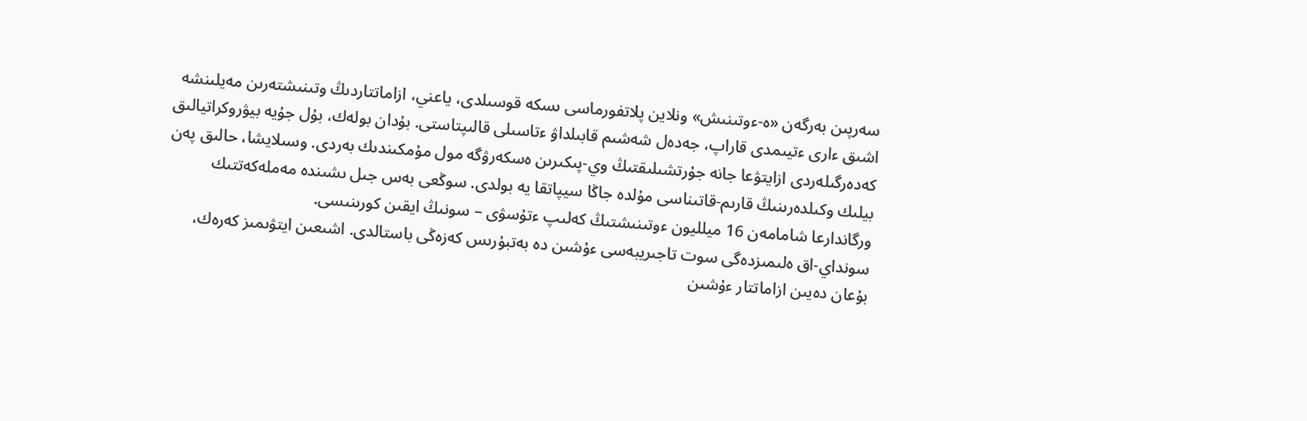سەرپىن بەرگەن «ە-ءوتىنىش» ونلاين پلاتفورماسى ىسكە قوسىلدى، ياعني، ازاماتتاردىڭ وتىنىشتەرىن مەيلىنشە اشىق ءارى ءتيىمدى قاراپ، جەدەل شەشىم قابىلداۋ ءتاسىلى قالىپتاستى. بۇدان بولەك، بۇل جۇيە بيۋروكراتيالىق كەدەرگىلەردى ازايتۋعا جانە جۇرتشىلىقتىڭ وي-پىكىرىن ەسكەرۋگە مول مۇمكىندىك بەردى. وسىلايشا، حالىق پەن بيلىك وكىلدەرىنىڭ قارىم-قاتىناسى مۇلدە جاڭا سيپاتقا يە بولدى. سوڭعى بەس جىل ىشىندە مەملەكەتتىك ورگاندارعا شامامەن 16 ميلليون ءوتىنىشتىڭ كەلىپ ءتۇسۋى – سونىڭ ايقىن كورىنىسى.
سونداي-اق ەلىمىزدەگى سوت تاجىريبەسى ءۇشىن دە بەتبۇرىس كەزەڭى باستالدى. اشىعىن ايتۋىمىز كەرەك، بۇعان دەيىن ازاماتتار ءۇشىن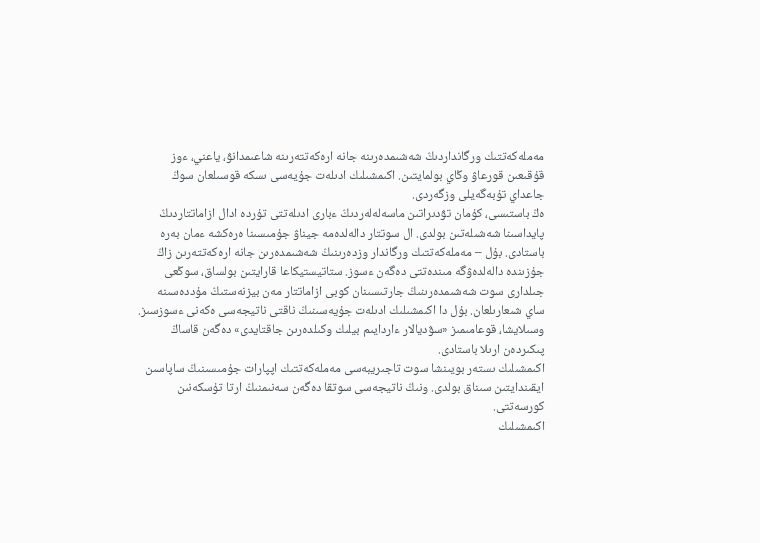مەملەكەتتىك ورگانداردىڭ شەشىمدەرىنە جانە ارەكەتتەرىنە شاعىمدانۋ، ياعني، ءوز قۇقىعىن قورعاۋ وڭاي بولمايتىن. اكىمشىلىك ادىلەت جۇيەسى ىسكە قوسىلعان سوڭ جاعداي تۇبەگەيلى وزگەردى.
ەڭ باستىسى، كۇمان تۋدىراتىن ماسەلەلەردىڭ ءبارى ادىلەتتى تۇردە ادال ازاماتتاردىڭ پايداسىنا شەشىلەتىن بولدى. ال سوتتار دالەلدەمە جيناۋ جۇمىسىنا ەرەكشە ءمان بەرە باستادى. بۇل – مەملەكەتتىك ورگاندار وزدەرىنىڭ شەشىمدەرىن جانە ارەكەتتەرىن زاڭ جۇزىندە دالەلدەۋگە مىندەتتى دەگەن ءسوز. ستاتيستيكاعا قارايتىن بولساق، سوڭعى جىلدارى سوت شەشىمدەرىنىڭ جارتىسىنان كوبى ازاماتتار مەن بيزنەستىڭ مۇددەسىنە ساي شىعارىلعان. بۇل دا اكىمشىلىك ادىلەت جۇيەسىنىڭ ناقتى ناتيجەسى ەكەنى ءسوزسىز. وسىلايشا، قوعامىمىز «سۋديالار ءاردايىم بيلىك وكىلدەرىن جاقتايدى» دەگەن قاساڭ پىكىردەن ارىلا باستادى.
اكىمشىلىك ىستەر بويىنشا سوت تاجىريبەسى مەملەكەتتىك اپپارات جۇمىسىنىڭ ساپاسىن ايقىندايتىن سىناق بولدى. ونىڭ ناتيجەسى سوتقا دەگەن سەنىمنىڭ ارتا تۇسكەنىن كورسەتتى.
اكىمشىلىك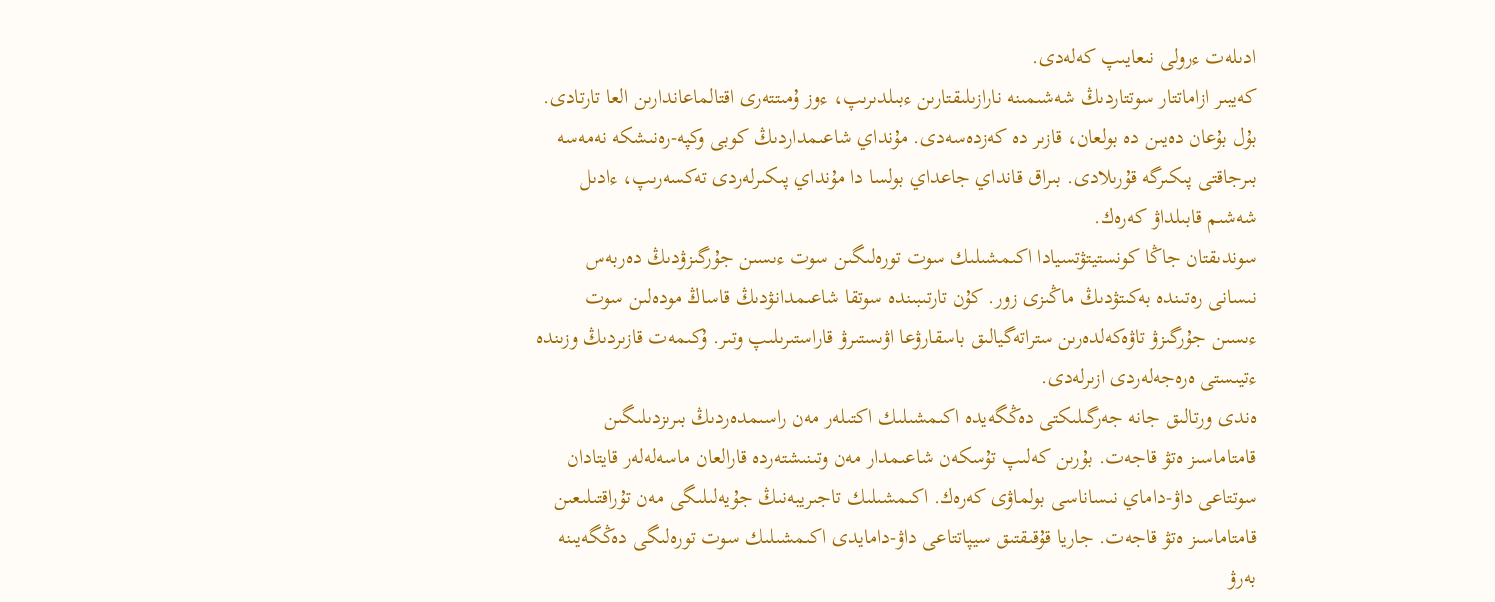ادىلەت ءرولى نىعايىپ كەلەدى.
كەيبىر ازاماتتار سوتتاردىڭ شەشىمىنە نارازىلىقتارىن ءبىلدىرىپ، ءوز ۇمىتتەرى اقتالماعاندارىن العا تارتادى. بۇل بۇعان دەيىن دە بولعان، قازىر دە كەزدەسەدى. مۇنداي شاعىمداردىڭ كوبى وكپە-رەنىشكە نەمەسە بىرجاقتى پىكىرگە قۇرىلادى. بىراق قانداي جاعداي بولسا دا مۇنداي پىكىرلەردى تەكسەرىپ، ءادىل شەشىم قابىلداۋ كەرەك.
سوندىقتان جاڭا كونستيتۋتسيادا اكىمشىلىك سوت تورەلىگىن سوت ءىسىن جۇرگىزۋدىڭ دەربەس نىسانى رەتىندە بەكىتۋدىڭ ماڭىزى زور. كۇن تارتىبىندە سوتقا شاعىمدانۋدىڭ قاساڭ مودەلىن سوت ءىسىن جۇرگىزۋ تاۋەكەلدەرىن ستراتەگيالىق باسقارۋعا اۋىستىرۋ قاراستىرىلىپ وتىر. ۇكىمەت قازىردىڭ وزىندە ءتيىستى ەرەجەلەردى ازىرلەدى.
ەندى ورتالىق جانە جەرگىلىكتى دەڭگەيدە اكىمشىلىك اكتىلەر مەن راسىمدەردىڭ بىرىزدىلىگىن قامتاماسىز ەتۋ قاجەت. بۇرىن كەلىپ تۇسكەن شاعىمدار مەن وتىنىشتەردە قارالعان ماسەلەلەر قايتادان سوتتاعى داۋ-داماي نىساناسى بولماۋى كەرەك. اكىمشىلىك تاجىريبەنىڭ جۇيەلىلىگى مەن تۇراقتىلىعىن قامتاماسىز ەتۋ قاجەت. جاريا قۇقىقتىق سيپاتتاعى داۋ-دامايدى اكىمشىلىك سوت تورەلىگى دەڭگەيىنە بەرۋ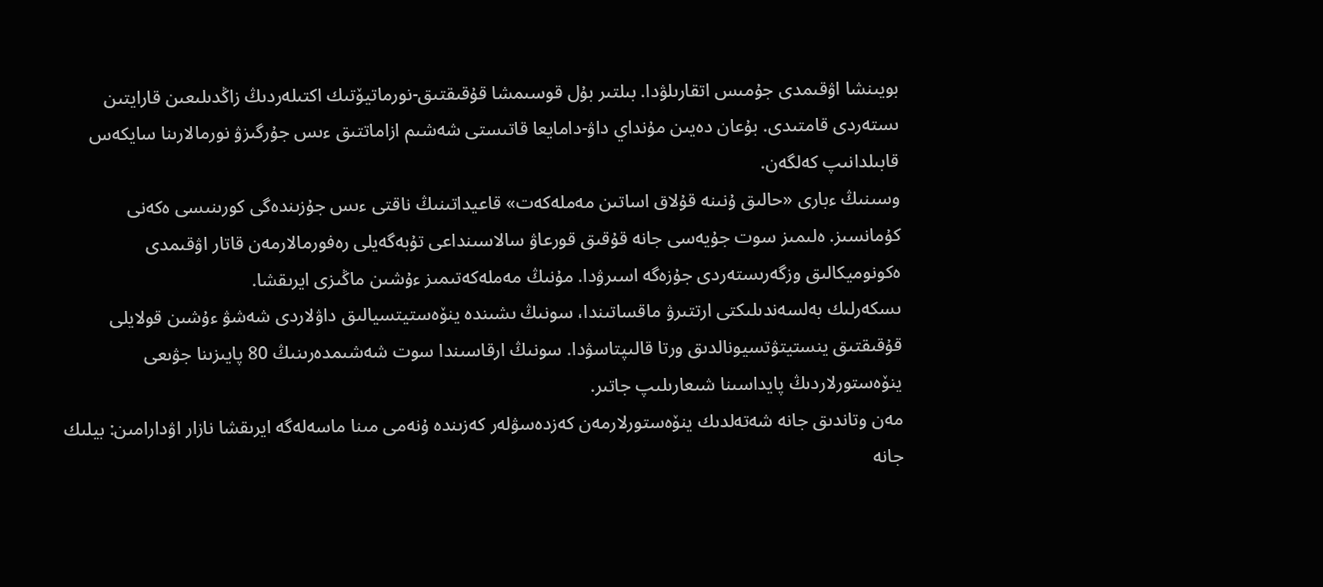بويىنشا اۋقىمدى جۇمىس اتقارىلۋدا. بىلتىر بۇل قوسىمشا قۇقىقتىق-نورماتيۆتىك اكتىلەردىڭ زاڭدىلىعىن قارايتىن ىستەردى قامتىدى. بۇعان دەيىن مۇنداي داۋ-دامايعا قاتىستى شەشىم ازاماتتىق ءىس جۇرگىزۋ نورمالارىنا سايكەس قابىلدانىپ كەلگەن.
وسىنىڭ ءبارى «حالىق ۇنىنە قۇلاق اساتىن مەملەكەت» قاعيداتىنىڭ ناقتى ءىس جۇزىندەگى كورىنىسى ەكەنى كۇمانسىز. ەلىمىز سوت جۇيەسى جانە قۇقىق قورعاۋ سالاسىنداعى تۇبەگەيلى رەفورمالارمەن قاتار اۋقىمدى ەكونوميكالىق وزگەرىستەردى جۇزەگە اسىرۋدا. مۇنىڭ مەملەكەتىمىز ءۇشىن ماڭىزى ايرىقشا.
ىسكەرلىك بەلسەندىلىكتى ارتتىرۋ ماقساتىندا، سونىڭ ىشىندە ينۆەستيتسيالىق داۋلاردى شەشۋ ءۇشىن قولايلى قۇقىقتىق ينستيتۋتسيونالدىق ورتا قالىپتاسۋدا. سونىڭ ارقاسىندا سوت شەشىمدەرىنىڭ 80 پايىزىنا جۋىعى ينۆەستورلاردىڭ پايداسىنا شىعارىلىپ جاتىر.
مەن وتاندىق جانە شەتەلدىك ينۆەستورلارمەن كەزدەسۋلەر كەزىندە ۇنەمى مىنا ماسەلەگە ايرىقشا نازار اۋدارامىن: بيلىك جانە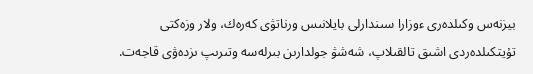بيزنەس وكىلدەرى ءوزارا سىندارلى بايلانىس ورناتۋى كەرەك، ولار وزەكتى تۇيتكىلدەردى اشىق تالقىلاپ، شەشۋ جولدارىن بىرلەسە وتىرىپ ىزدەۋى قاجەت.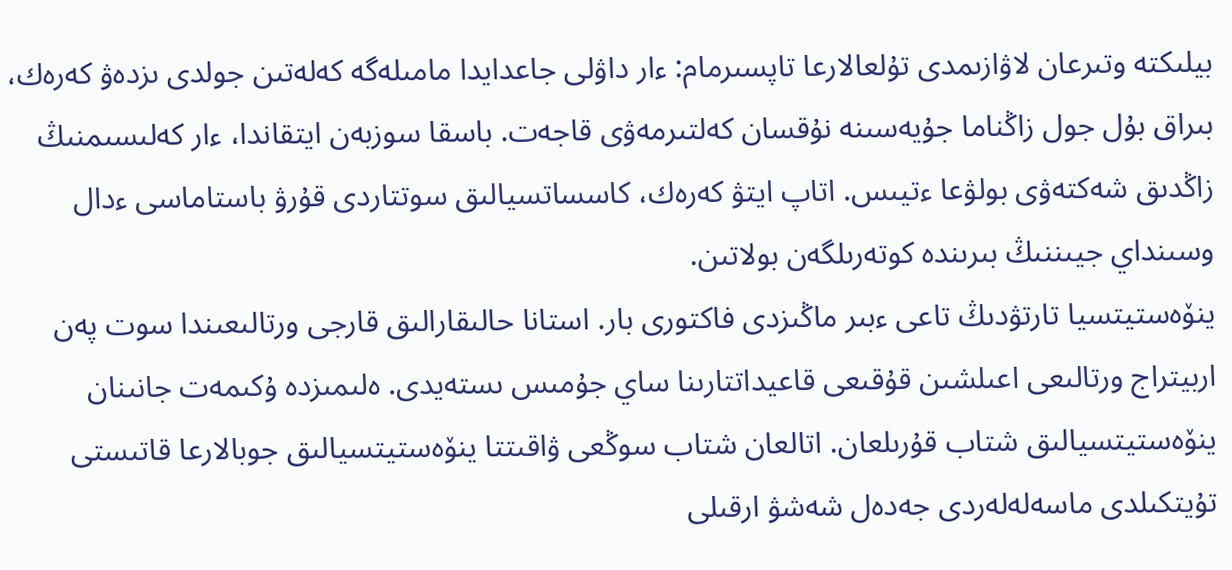بيلىكتە وتىرعان لاۋازىمدى تۇلعالارعا تاپسىرمام: ءار داۋلى جاعدايدا مامىلەگە كەلەتىن جولدى ىزدەۋ كەرەك، بىراق بۇل جول زاڭناما جۇيەسىنە نۇقسان كەلتىرمەۋى قاجەت. باسقا سوزبەن ايتقاندا، ءار كەلىسىمنىڭ زاڭدىق شەكتەۋى بولۋعا ءتيىس. اتاپ ايتۋ كەرەك، كاسساتسيالىق سوتتاردى قۇرۋ باستاماسى ءدال وسىنداي جيىننىڭ بىرىندە كوتەرىلگەن بولاتىن.
ينۆەستيتسيا تارتۋدىڭ تاعى ءبىر ماڭىزدى فاكتورى بار. استانا حالىقارالىق قارجى ورتالىعىندا سوت پەن اربيتراج ورتالىعى اعىلشىن قۇقىعى قاعيداتتارىنا ساي جۇمىس ىستەيدى. ەلىمىزدە ۇكىمەت جانىنان ينۆەستيتسيالىق شتاب قۇرىلعان. اتالعان شتاب سوڭعى ۋاقىتتا ينۆەستيتسيالىق جوبالارعا قاتىستى تۇيتكىلدى ماسەلەلەردى جەدەل شەشۋ ارقىلى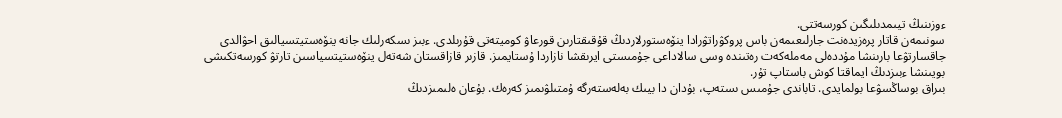ءوزىنىڭ تيىمدىلىگىن كورسەتتى.
سونىمەن قاتار پرەزيدەنت جارلىعىمەن باس پروكۋراتۋرادا ينۆەستورلاردىڭ قۇقىقتارىن قورعاۋ كوميتەتى قۇرىلدى. ءبىز ىسكەرلىك جانە ينۆەستيتسيالىق احۋالدى جاقسارتۋعا بارىنشا مۇددەلى مەملەكەت رەتىندە وسى سالاداعى جۇمىستى ايرىقشا نازاردا ۇستايمىز. قازىر قازاقستان شەتەل ينۆەستيتسياسىن تارتۋ كورسەتكىشى بويىنشا ءبىزدىڭ ايماقتا كوش باستاپ تۇر.
بىراق بوساڭسۋعا بولمايدى. تاباندى جۇمىس ىستەپ، بۇدان دا بيىك بەلەستەرگە ۇمتىلۋىمىز كەرەك. بۇعان ەلىمىزدىڭ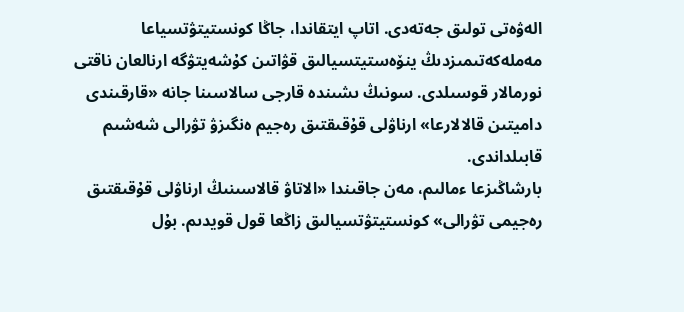الەۋەتى تولىق جەتەدى. اتاپ ايتقاندا، جاڭا كونستيتۋتسياعا مەملەكەتىمىزدىڭ ينۆەستيتسيالىق قۋاتىن كۇشەيتۋگە ارنالعان ناقتى نورمالار قوسىلدى. سونىڭ ىشىندە قارجى سالاسىنا جانە «قارقىندى داميتىن قالالارعا» ارناۋلى قۇقىقتىق رەجيم ەنگىزۋ تۋرالى شەشىم قابىلداندى.
بارشاڭىزعا ءمالىم، مەن جاقىندا «الاتاۋ قالاسىنىڭ ارناۋلى قۇقىقتىق رەجيمى تۋرالى» كونستيتۋتسيالىق زاڭعا قول قويدىم. بۇل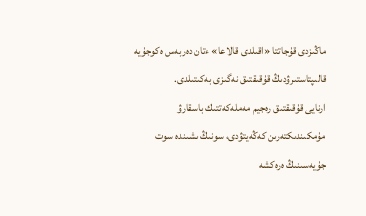ماڭىزدى قۇجاتتا «اقىلدى قالاعا» ءتان دەربەس ەكوجۇيە قالىپتاستىرۋدىڭ قۇقىقتىق نەگىزى بەكىتىلدى.
ارنايى قۇقىقتىق رەجيم مەملەكەتتىك باسقارۋ مۇمكىندىكتەرىن كەڭەيتۋدى، سونىڭ ىشىندە سوت جۇيەسىنىڭ ەرەكشە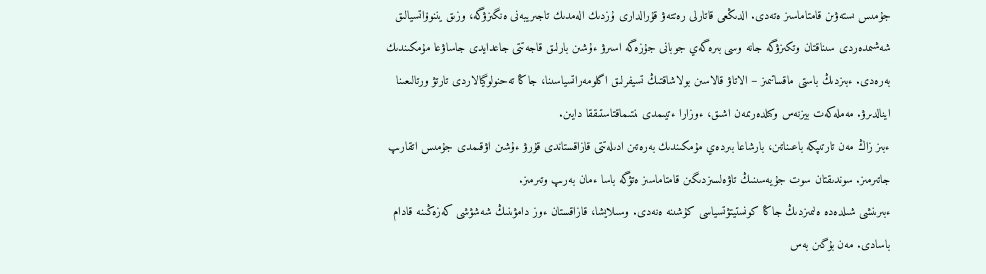جۇمىس ىستەۋىن قامتاماسىز ەتەدى. الدىڭعى قاتارلى رەتتەۋ قۇرالدارى ۇزدىك الەمدىك تاجىريبەنى ەنگىزۋگە، وزىق يننوۆاتسيالىق شەشىمدەردى سىناقتان وتكىزۋگە جانە وسى بىرەگەي جوبانى جۇزەگە اسىرۋ ءۇشىن بارلىق قاجەتتى جاعدايدى جاساۋعا مۇمكىندىك بەرەدى. ءبىزدىڭ باستى ماقساتىمىز – الاتاۋ قالاسىن بولاشاقتىڭ تسيفرلىق اگلومەراتسياسىنا، جاڭا تەحنولوگيالاردى تارتۋ ورتالىعىنا اينالدىرۋ. مەملەكەت بيزنەس وكىلدەرىمەن اشىق، ءوزارا ءتيىمدى ىنتىماقتاستىققا دايىن.
ءبىز زاڭ مەن تارتىپكە باعىناتىن، بارشاعا بىردەي مۇمكىندىك بەرەتىن ادىلەتتى قازاقستاندى قۇرۋ ءۇشىن اۋقىمدى جۇمىس اتقارىپ جاتىرمىز. سوندىقتان سوت جۇيەسىنىڭ تاۋەلسىزدىگىن قامتاماسىز ەتۋگە باسا ءمان بەرىپ وتىرمىز.
ءبىرىنشى شىلدەدە ەلىمىزدىڭ جاڭا كونستيتۋتسياسى كۇشىنە ەنەدى. وسىلايشا، قازاقستان ءوز دامۋىنىڭ شەشۋشى كەزەڭىنە قادام باسادى. مەن بۇگىن بەس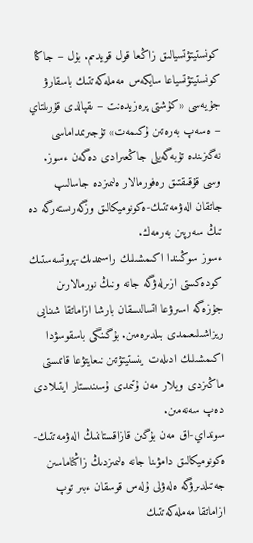كونستيتۋتسيالىق زاڭعا قول قويدىم. بۇل – جاڭا كونستيتۋتسياعا سايكەس مەملەكەتتىك باسقارۋ جۇيەسى «كۇشتى پرەزيدەنت – ىقپالدى قۇرىلتاي – ەسەپ بەرەتىن ۇكىمەت» تۇجىرىمداماسى نەگىزىندە تۇبەگەيلى جاڭعىرادى دەگەن ءسوز. وسى قۇقىقتىق رەفورمالار ەلىمىزدە جاسالىپ جاتقان الەۋمەتتىك-ەكونوميكالىق وزگەرىستەرگە دە تىڭ سەرپىن بەرمەك.
ءسوز سوڭىندا اكىمشىلىك راسىمدىك-پروتسەستىك كودەكستى ازىرلەۋگە جانە ونىڭ نورمالارىن جۇزەگە اسىرۋعا اتسالىسقان بارشا ازاماتقا شىنايى ريزاشىلىعىمدى بىلدىرەمىن. بۇگىنگى باسقوسۋدا اكىمشىلىك ادىلەت ينستيتۋتىن نىعايتۋعا قاتىستى ماڭىزدى ويلار مەن ۇتىمدى ۇسىنىستار ايتىلادى دەپ سەنەمىن.
سونداي-اق مەن بۇگىن قازاقستاننىڭ الەۋمەتتىك-ەكونوميكالىق دامۋىنا جانە ەلىمىزدىڭ زاڭناماسىن جەتىلدىرۋگە ەلەۋلى ۇلەس قوسقان ءبىر توپ ازاماتقا مەملەكەتتىك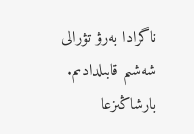ناگرادا بەرۋ تۋرالى شەشىم قابىلدادىم. بارشاڭىزعا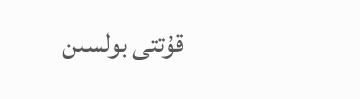قۇتتى بولسىن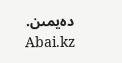دەيمىن.
Abai.kz